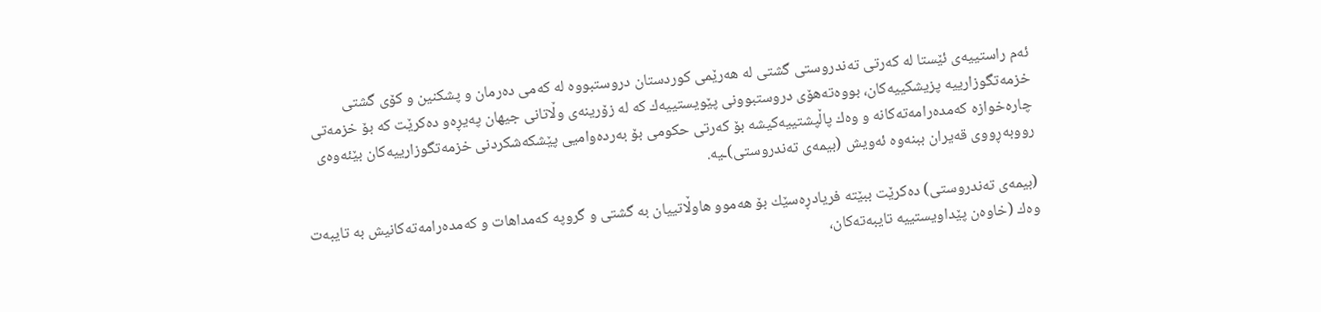ئه‌م راستييه‌ى ئێستا له‌ كه‌رتى ته‌ندروستى گشتى له‌ هه‌رێمى كوردستان دروستبووه‌ له‌ كه‌مى ده‌رمان و پشكنين و كۆى گشتى خزمه‌تگوزارييه‌ پزيشكييه‌كان، بووه‌ته‌هۆى دروستبوونى پێويستييه‌ك كه‌ له‌ زۆرينه‌ى وڵاتانى جيهان په‌يڕه‌و ده‌كرێت كه‌ بۆ خزمه‌تى چاره‌خوازه‌ كه‌مده‌رامه‌ته‌كانه‌ و وه‌ك پاڵپشتييه‌كيشه‌ بۆ كه‌رتى حكومى بۆ به‌رده‌واميى پێشكه‌شكردنى خزمه‌تگوزارييه‌كان بێئه‌وه‌ى رووبه‌ڕووى قه‌يران ببنه‌وه‌ ئه‌ويش (بيمه‌ى ته‌ندروستى)ـيه‌.

(بيمه‌ى ته‌ندروستى) ده‌كرێت ببێته‌ فريادڕه‌سێك بۆ هه‌موو هاوڵاتييان به‌ گشتى و گروپه‌ كه‌مداهات و كه‌مده‌رامه‌ته‌كانيش به‌ تايبه‌ت وه‌ك (خاوه‌ن پێداويستييه‌ تايبه‌ته‌كان،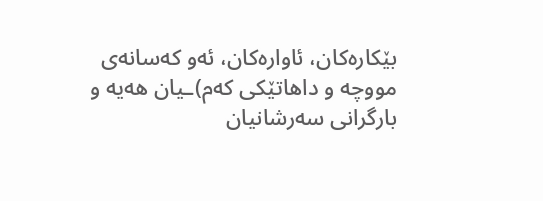بێكاره‌كان، ئاواره‌كان، ئه‌و كه‌سانه‌ى مووچه‌ و داهاتێكى كه‌م)ـيان هه‌يه‌ و بارگرانى سه‌رشانيان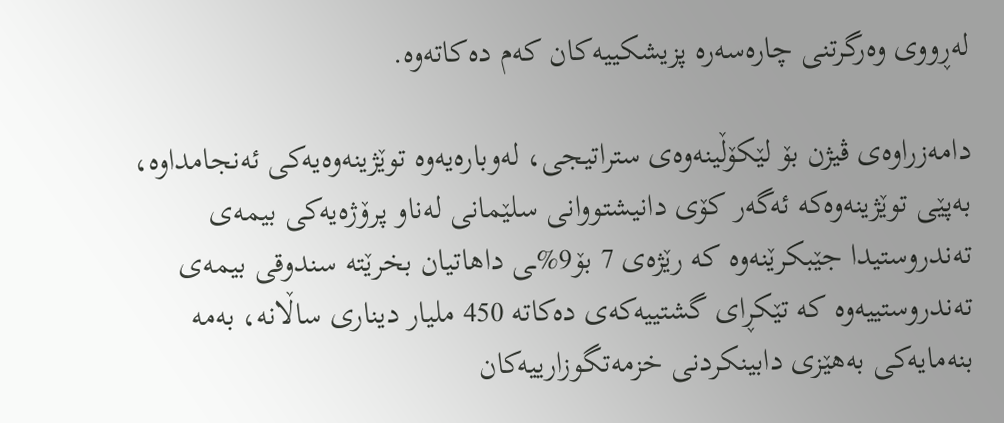له‌ڕووى وه‌رگرتنى چاره‌سه‌ره‌ پزيشكييه‌كان كه‌م ده‌كاته‌وه‌.

دامەزراوەی ڤیژن بۆ لێکۆڵینەوەی ستراتیجی، له‌وباره‌يه‌وه‌ توێژینەوەیەکی ئەنجامداوە، بەپێی توێژینەوەکە ئەگەر کۆی دانیشتووانی سلێمانی لەناو پرۆژەیەکی بیمەی تەندروستیدا جێبکرێنەوە کە رێژەی 7 بۆ9%ـی داهاتیان بخرێتە سندوقی بیمەی تەندروستییەوە کە تێکڕای گشتییەکەی دەکاتە 450 ملیار دیناری ساڵانە، بەمە بنەمایەکی بەهێزی دابینکردنی خزمەتگوزارییەکان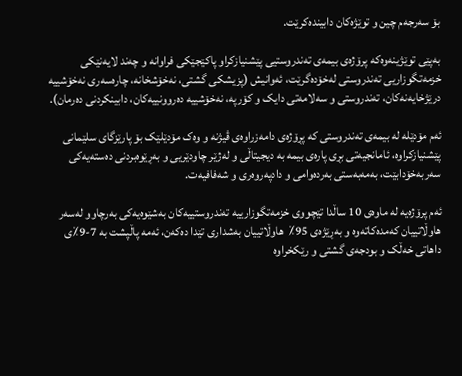بۆ سەرجەم چین و توێژەکان دابیندەکرێت.

بەپێی توێژینەوەکە پرۆژەی بیمەی تەندروستیی پێشنیازکراو پاکێجێکی فراوانە و چەند لایەنێکی خزمەتگوزاریی تەندروستی لەخۆدەگرێت، ئەوانیش (پزیشکی گشتی، نەخۆشخانە، چارەسەری نەخۆشییە درێژخایەنەکان، تەندروستی و سەلامەتی دایک و کۆرپە، نەخۆشییە دەروونییەکان، دابینکردنی دەرمان).

ئەم مۆدێلە لە بیمەی تەندروستی کە پڕۆژەی دامەزراوەی ڤیژنە و وەک مۆدێلێک بۆ پارێزگای سلێمانی پێشنیازکراوە، ئامانجیەتی بڕی پارەی بیمە بە دیجیتاڵی و لەژێر چاودێریی و بەڕێوەبردنی دەستەیەکی سەربەخۆدابێت، بەمەبەستی بەردەوامی و دادپەروەری و شەفافیەت.

ئەم پرۆژەیە لە ماوەی 10 ساڵدا تێچووی خزمەتگوزارییە تەندروستییەکان به‌شێوه‌يه‌كى به‌رچاوو له‌سه‌ر هاوڵاتييان كه‌مده‌كاته‌وه‌ و بەڕێژەی 95٪  هاوڵاتييان به‌شدارى تێدا ده‌كه‌ن، ئەمە پاڵپشت بە 7-9٪ی داهاتی خەڵک و بودجەی گشتی و رێکخراوە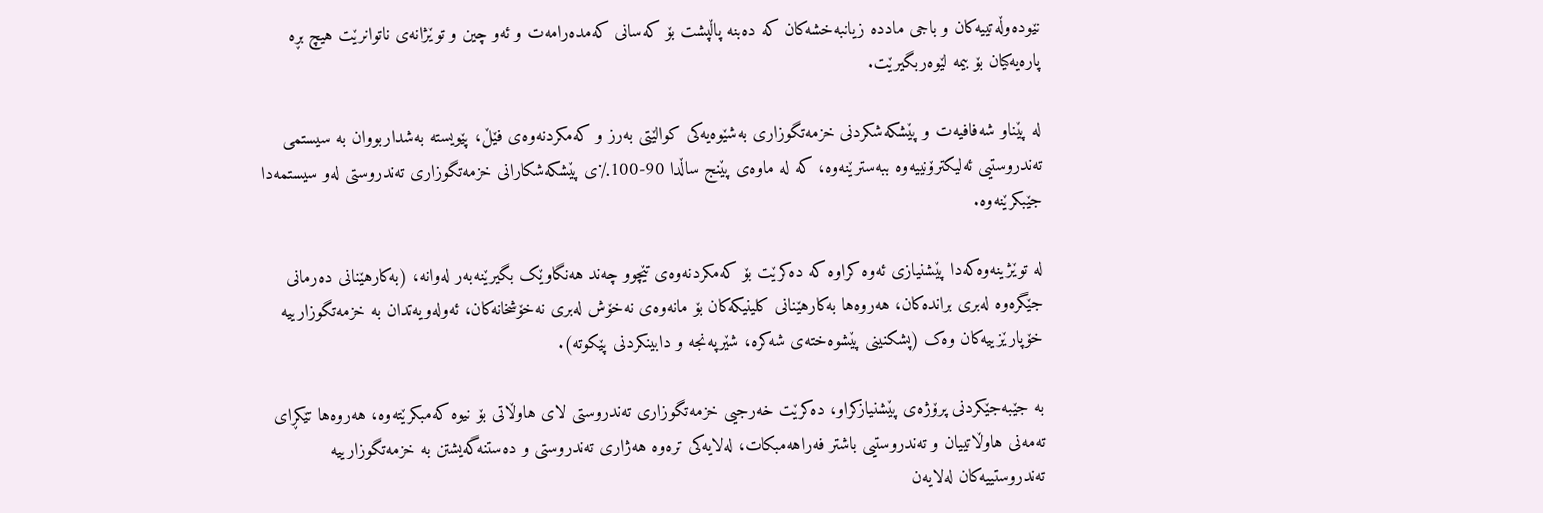نێودەوڵەتییەکان و باجی ماددە زیانبەخشەکان کە دەبنە پاڵپشت بۆ کەسانی کەمدەرامەت و ئەو چین و توێژانەی ناتوانرێت هیچ بڕە پارەیەکیان بۆ بیمە لێوەربگیرێت.

لە پێناو شەفافیەت و پێشکەشکردنی خزمەتگوزاری بەشێوەیەکی کوالێتی بەرز و کەمکردنەوەی فێڵ، پێویستە بەشداربووان بە سیستمی تەندروستیی ئەلیکترۆنییەوە ببەسترێنەوە، کە لە ماوەی پێنج ساڵدا 90-100٪ی پێشکەشکارانی خزمەتگوزاری تەندروستی لەو سیستمەدا جێبکرێنەوە.

لە توێژینەوەکەدا پێشنیازی ئەوە کراوە کە دەکرێت بۆ کەمکردنەوەی تێچوو چەند هەنگاوێک بگیرێنەبەر لەوانە، (بەکارهێنانی دەرمانی جێگرەوە لەبری براندەکان، هەروەها بەکارهێنانی کلینیکەکان بۆ مانەوەی نەخۆش لەبری نەخۆشخانەکان، ئەولەویەتدان بە خزمەتگوزارییە خۆپارێزییەکان وەک (پشکنینی پێشوەختەی شەکرە، شێرپەنجە و دابینکردنی پێکوتە).

بە جێبەجێکردنی پرۆژەی پێشنیازکراو، دەکرێت خەرجیی خزمه‌تگوزارى ته‌ندروستى لای هاوڵاتی بۆ نيوه‌ کەمبکرێتەوە، هەروەها تێکڕای تەمەنی هاوڵاتییان و تەندروستیی باشتر فەراهەمبکات، لەلایەکی ترەوە هەژاری تەندروستی و دەستنەگەیشتن بە خزمەتگوزارییە تەندروستییەکان لەلایەن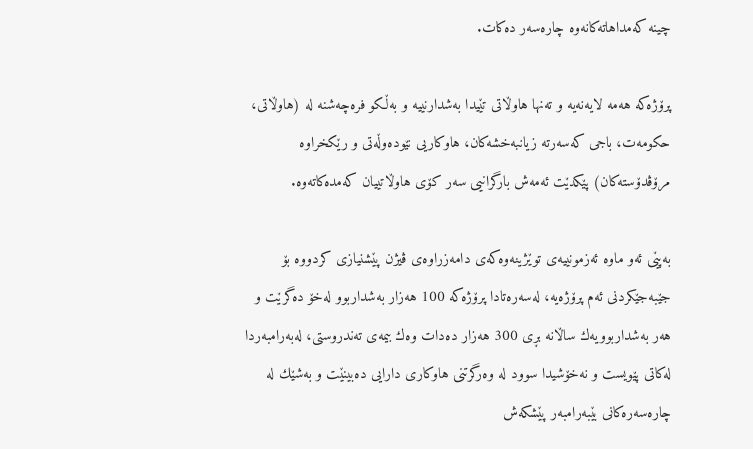چینە کەمداهاتەکانەوە چارەسەر دەکات.

پرۆژەکە هەمە لایەنەیە و تەنها هاوڵاتی تێیدا بەشدارنییە و بەڵکو فرەچەشنە لە (هاوڵاتی، حکومەت، باجی کەسەرتە زیانبەخشەکان، هاوکاریی نێودەوڵەتی و رێکخراوە مرۆڤدۆستەکان) پێکدێت ئەمەش بارگرانیی سەر کۆی هاوڵاتییان کەمدەکاتەوە.

به‌پێى ئه‌و ماوه‌ ئه‌زمونييه‌ى توێژينه‌وه‌كه‌ى دامه‌زراوه‌ى ڤيژن پێشنيازى كردووه‌ بۆ جێبه‌جێكردنى ئه‌م پرۆژه‌يه‌، له‌سه‌ره‌تادا پرۆژه‌كه‌ 100 هه‌زار به‌شداربوو له‌خۆ ده‌گرێت و هه‌ر به‌شداربوويه‌ك ساڵانه‌ بڕى 300 هه‌زار ده‌دات وه‌ك بيمه‌ى ته‌ندروستى، له‌به‌رامبه‌ردا له‌كاتى پێويست و نه‌خۆشيدا سوود له‌ وه‌رگرتنى هاوكارى دارايى ده‌بينێت و به‌شێك له‌ چاره‌سه‌ره‌كانى بێبه‌رامبه‌ر پێشكه‌ش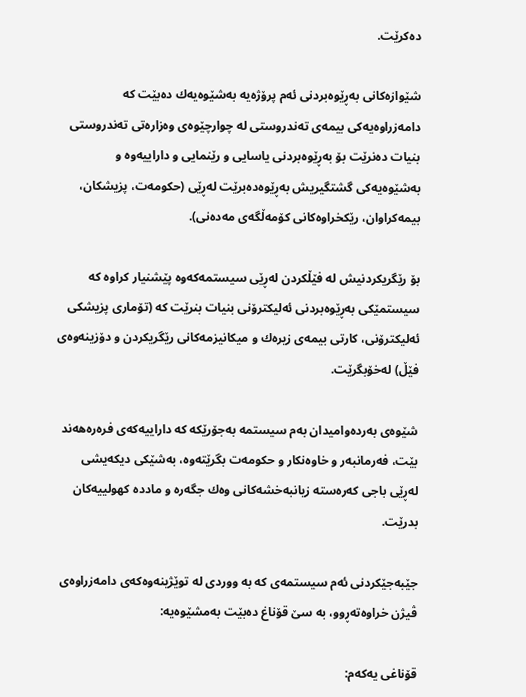ده‌كرێت.

شێوازه‌كانى به‌ڕێوه‌بردنى ئه‌م پرۆژه‌يه‌ به‌شێوه‌يه‌ك ده‌بێت كه‌ دامه‌زراوه‌يه‌كى بيمه‌ى ته‌ندروستى له‌ چوارچێوه‌ى وه‌زاره‌تى ته‌ندروستى بنيات ده‌نرێت بۆ به‌ڕێوه‌بردنى ياسايى و رێنمايى و داراييه‌وه‌ و به‌شێوه‌يه‌كى گشتگيريش به‌ڕێوه‌ده‌برێت له‌ڕێى (حكومه‌ت، پزيشكان، بيمه‌كراوان، رێكخراوه‌كانى كۆمه‌ڵگه‌ى مه‌ده‌نى).

بۆ رێگريكردنيش له‌ فێڵكردن له‌ڕێى سيستمه‌كه‌وه‌ پێشنيار كراوه‌ كه‌ سيستمێكى به‌ڕێوه‌بردنى ئه‌ليكترۆنى بنيات بنرێت كه‌ (تۆمارى پزيشكى ئه‌ليكترۆنى، كارتى بيمه‌ى زيره‌ك و ميكانيزمه‌كانى رێگريكردن و دۆزينه‌وه‌ى فێڵ) له‌خۆبگرێت.

شێوه‌ى به‌رده‌واميدان به‌م سيستمه‌ به‌جۆرێكه‌ كه‌ داراييه‌كه‌ى فره‌ره‌هه‌ند بێت، فه‌رمانبه‌ر و خاوه‌نكار و حكومه‌ت بگرێته‌وه‌، به‌شێكى ديكه‌يشى له‌ڕێى باجى كه‌ره‌سته‌ زيانبه‌خشه‌كانى وه‌ك جگه‌ره‌ و مادده‌ كهولييه‌كان بدرێت.

جێبه‌جێكردنى ئه‌م سيستمه‌ى كه‌ به‌ ووردى له‌ توێژينه‌وه‌كه‌ى دامه‌زراوه‌ى ڤيژن خراوه‌ته‌ڕوو، به‌ سێ قۆناغ ده‌بێت به‌مشێوه‌يه‌:

قۆناغى يه‌كه‌م: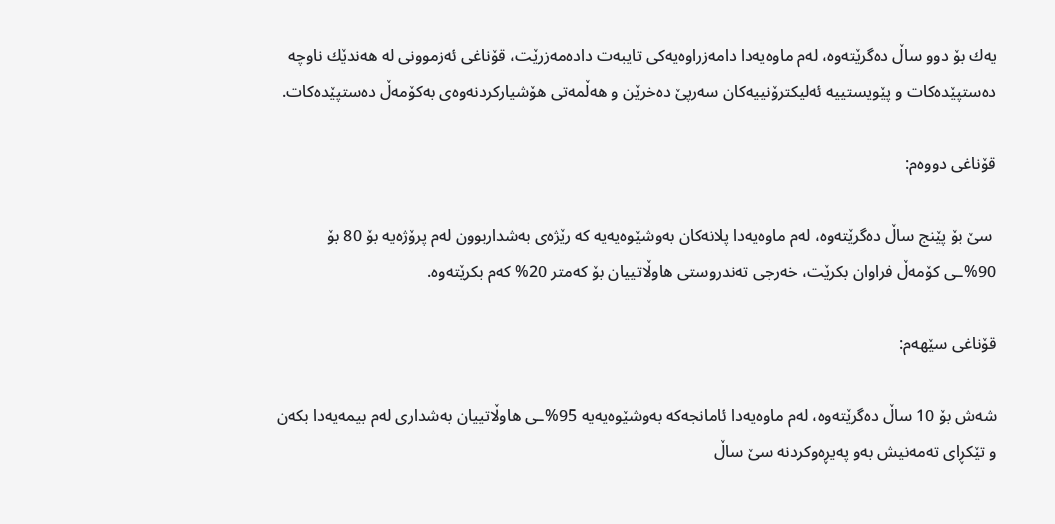يه‌ك بۆ دوو ساڵ ده‌گرێته‌وه‌، له‌م ماوه‌يه‌دا دامه‌زراوه‌يه‌كى تايبه‌ت داده‌مه‌زرێت، قۆناغى ئه‌زموونى له‌ هه‌ندێك ناوچه‌ ده‌ستپێده‌كات و پێويستييه‌ ئه‌ليكترۆنييه‌كان سه‌رپێ ده‌خرێن و هه‌ڵمه‌تى هۆشياركردنه‌وه‌ى به‌كۆمه‌ڵ ده‌ستپێده‌كات.

قۆناغى دووه‌م:

 سێ بۆ پێنج ساڵ ده‌گرێته‌وه‌، له‌م ماوه‌يه‌دا پلانه‌كان به‌وشێوه‌يه‌يه‌ كه‌ رێژه‌ى به‌شداربوون له‌م پرۆژه‌يه‌ بۆ 80 بۆ 90%ـى كۆمه‌ڵ فراوان بكرێت، خه‌رجى ته‌ندروستى هاوڵاتييان بۆ كه‌متر 20% كه‌م بكرێته‌وه‌.

قۆناغى سێهه‌م:

شه‌ش بۆ 10 ساڵ ده‌گرێته‌وه‌، له‌م ماوه‌يه‌دا ئامانجه‌كه‌ به‌وشێوه‌يه‌يه‌ 95%ـى هاوڵاتييان به‌شدارى له‌م بيمه‌يه‌دا بكه‌ن و تێكڕاى ته‌مه‌نيش به‌و په‌يڕه‌وكردنه‌ سێ ساڵ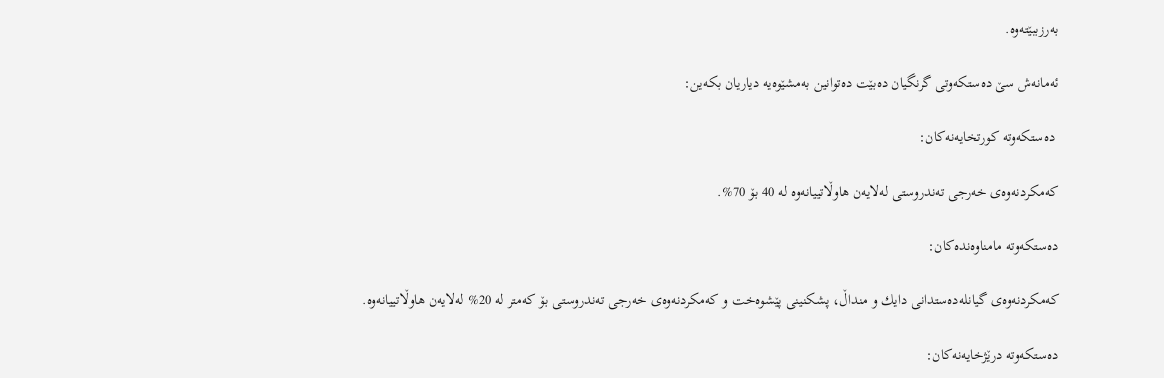به‌رزببێته‌وه‌.

ئه‌مانه‌ش سێ ده‌ستكه‌وتى گرنگيان ده‌بێت ده‌توانين به‌مشێوه‌يه‌ دياريان بكه‌ين:

 ده‌ستكه‌وته‌ كورتخايه‌نه‌كان:

كه‌مكردنه‌وه‌ى خه‌رجى ته‌ندروستى له‌لايه‌ن هاوڵاتييانه‌وه‌ له‌ 40 بۆ 70%.

ده‌ستكه‌وته‌ مامناوه‌نده‌كان:

كه‌مكردنه‌وه‌ى گيانله‌ده‌ستدانى دايك و منداڵ، پشكنينى پێشوه‌خت و كه‌مكردنه‌وه‌ى خه‌رجى ته‌ندروستى بۆ كه‌متر له‌ 20% له‌لايه‌ن هاوڵاتييانه‌وه‌.

ده‌ستكه‌وته‌ درێژخايه‌نه‌كان: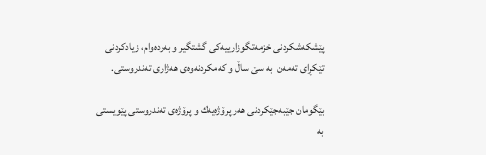پێشكه‌شكردنى خزمه‌تگوزارييه‌كى گشتگير و به‌رده‌وام، زيادكردنى تێكڕاى ته‌مه‌ن  به‌ سێ ساڵ و كه‌مكردنه‌وه‌ى هه‌ژارى ته‌ندروستى.

بێگومان جێبه‌جێكردنى هه‌ر پرۆژه‌يه‌ك و پرۆژه‌ى ته‌ندروستى پێويستى به‌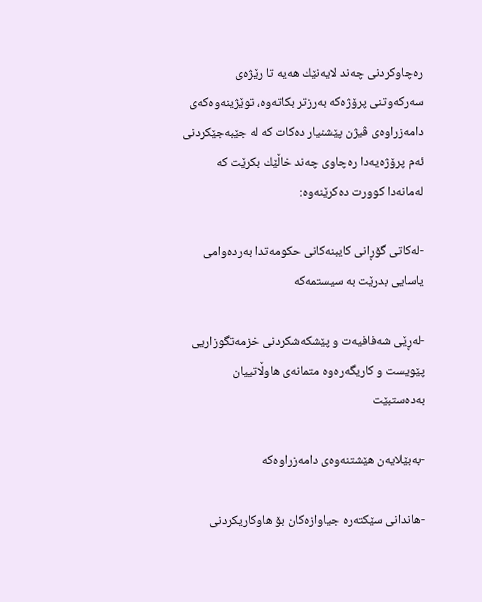ره‌چاوكردنى چه‌ند لايه‌نێك هه‌يه‌ تا رێژه‌ى سه‌ركه‌وتنى پرۆژه‌كه‌ به‌رزتر بكاته‌وه‌، توێژينه‌وه‌كه‌ى دامه‌زراوه‌ى ڤيژن پێشنيار ده‌كات كه‌ له‌ جێبه‌جێكردنى ئه‌م پرۆژه‌يه‌دا ره‌چاوى چه‌ند خاڵێك بكرێت كه‌ له‌مانه‌دا كوورت ده‌كرێنه‌وه‌:

-له‌كاتى گۆڕانى كايبنه‌كانى حكومه‌تدا به‌رده‌وامى ياسايى بدرێت به‌ سيستمه‌كه‌

-له‌ڕێى شه‌فافيه‌ت و پێشكه‌شكردنى خزمه‌تگوزاريى پێويست و كاريگه‌ره‌وه‌ متمانه‌ى هاوڵاتييان به‌ده‌ستبێت

-به‌بێلايه‌ن هێشتنه‌وه‌ى دامه‌زراوه‌كه‌

-هاندانى سێكته‌ره‌ جياوازه‌كان بۆ هاوكاريكردنى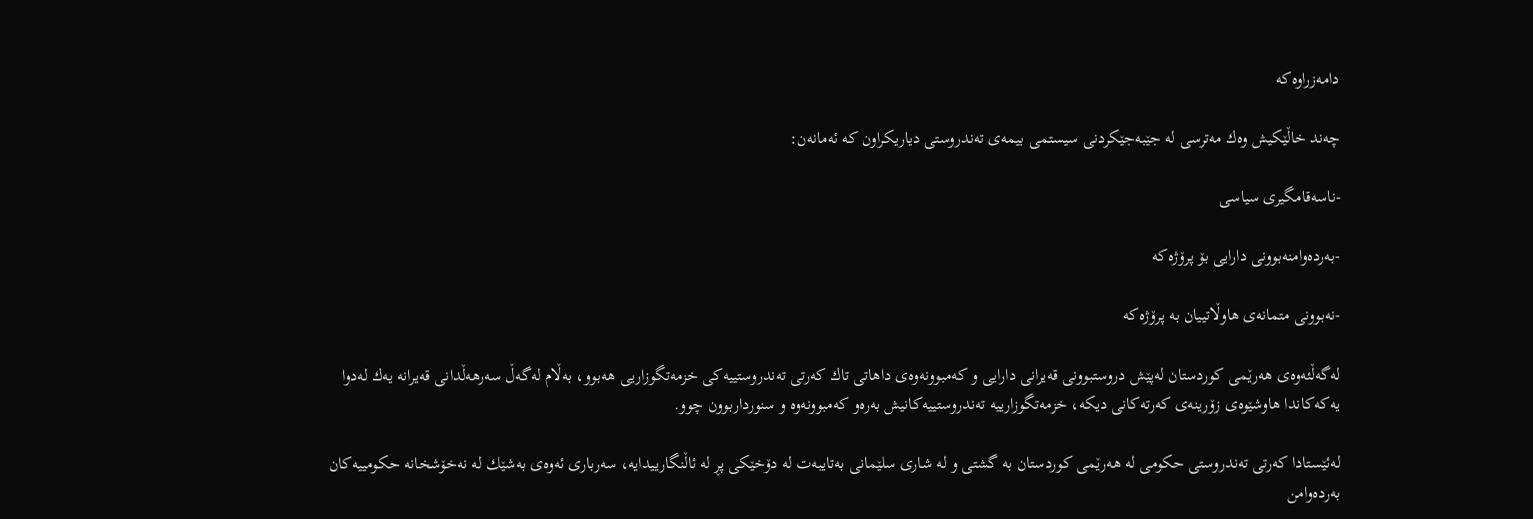دامه‌زراوه‌كه‌

چه‌ند خاڵێكيش وه‌ك مه‌ترسى له‌ جێبه‌جێكردنى سيستمى بيمه‌ى ته‌ندروستى دياريكراون كه‌ ئه‌مانه‌ن:

-ناسه‌قامگيرى سياسى

-به‌رده‌وامنه‌بوونى دارايى بۆ پرۆژه‌كه‌

-نه‌بوونى متمانه‌ى هاوڵاتييان به‌ پرۆژه‌كه‌

له‌گه‌ڵئه‌وه‌ى هه‌رێمى كوردستان له‌پێش دروستبوونى قه‌يرانى دارايى و كه‌مبوونه‌وه‌ى داهاتى تاك كه‌رتى ته‌ندروستييه‌كى خزمه‌تگوزاريى هه‌بوو، به‌ڵام له‌گه‌ڵ سه‌رهه‌ڵدانى قه‌يرانه‌ يه‌ك له‌دوا يه‌كه‌كاندا هاوشێوه‌ى زۆرينه‌ى كه‌رته‌كانى ديكه‌، خزمه‌تگوزارييه‌ ته‌ندروستييه‌كانيش به‌ره‌و كه‌مبوونه‌وه‌ و سنورداربوون چوو.

له‌ئێستادا كه‌رتى ته‌ندروستى حكومى له‌ هه‌رێمى كوردستان به‌ گشتى و له‌ شارى سلێمانى به‌تايبه‌ت له‌ دۆخێكى پڕ له‌ ئاڵنگارييدايه‌، سه‌ربارى ئه‌وه‌ى به‌شێك له‌ نه‌خۆشخانه‌ حكومييه‌كان به‌رده‌وامن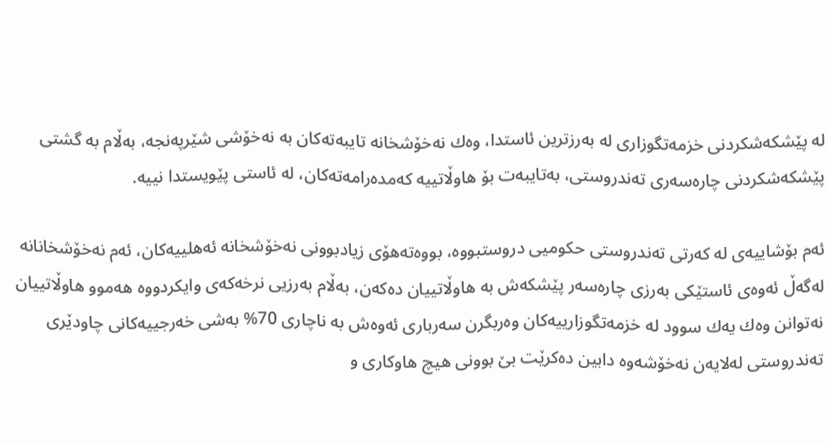له‌ پێشكه‌شكردنى خزمه‌تگوزارى له‌ به‌رزترين ئاستدا، وه‌ك نه‌خۆشخانه‌ تايبه‌ته‌كان به‌ نه‌خۆشى شێرپه‌نجه‌، به‌ڵام به‌ گشتى پێشكه‌شكردنى چاره‌سه‌رى ته‌ندروستى، به‌تايبه‌ت بۆ هاوڵاتييه‌ كه‌مده‌رامه‌ته‌كان، له‌ ئاستى پێويستدا نييه‌.

ئه‌م بۆشاييه‌ى له‌ كه‌رتى ته‌ندروستى حكوميى دروستبووه‌، بووه‌ته‌هۆى زيادبوونى نه‌خۆشخانه‌ ئه‌هلييه‌كان، ئه‌م نه‌خۆشخانانه‌ له‌گه‌ڵ ئه‌وه‌ى ئاستێكى به‌رزى چاره‌سه‌ر پێشكه‌ش به‌ هاوڵاتييان ده‌كه‌ن، به‌ڵام به‌رزيى نرخه‌كه‌ى وايكردووه‌ هه‌موو هاوڵاتييان نه‌توانن وه‌ك يه‌ك سوود له‌ خزمه‌تگوزارييه‌كان وه‌ربگرن سه‌ربارى ئه‌وه‌ش به‌ ناچارى 70% به‌شى خه‌رجييه‌كانى چاودێرى ته‌ندروستى له‌لايه‌ن نه‌خۆشه‌وه‌ دابين ده‌كرێت بێ بوونى هيچ هاوكارى و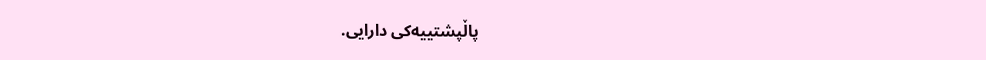پاڵپشتييه‌كى دارايى.